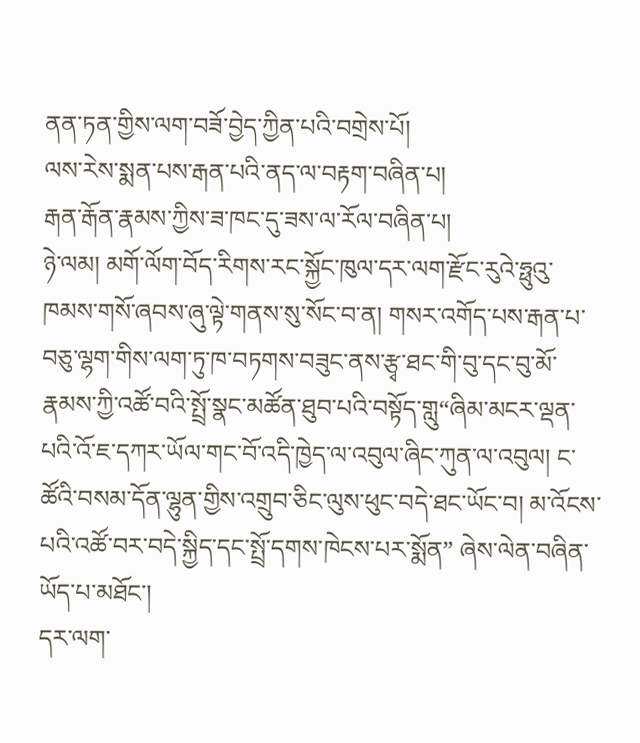ནན་ཏན་གྱིས་ལག་བཟོ་བྱེད་ཀྱིན་པའི་བགྲེས་པོ།
ལས་རེས་སྨན་པས་རྒན་པའི་ནད་ལ་བརྟག་བཞིན་པ།
རྒན་རྒོན་རྣམས་ཀྱིས་ཟ་ཁང་དུ་ཟས་ལ་རོལ་བཞིན་པ།
ཉེ་ལམ། མགོ་ལོག་བོད་རིགས་རང་སྐྱོང་ཁུལ་དར་ལག་རྫོང་རུའེ་ཧྥུའུ་ཁམས་གསོ་ཞབས་ཞུ་ལྟེ་གནས་སུ་སོང་བ་ན། གསར་འགོད་པས་རྒན་པ་བཅུ་ལྷག་གིས་ལག་ཏུ་ཁ་བཏགས་བཟུང་ནས་རྩྭ་ཐང་གི་བུ་དང་བུ་མོ་རྣམས་ཀྱི་འཚོ་བའི་སྤྲོ་སྣང་མཚོན་ཐུབ་པའི་བསྟོད་གླུ“ཞིམ་མངར་ལྡན་པའི་འོ་ཇ་དཀར་ཡོལ་གང་བོ་འདི་ཁྱེད་ལ་འབུལ་ཞིང་ཀུན་ལ་འབུལ། ང་ཚོའི་བསམ་དོན་ལྷུན་གྱིས་འགྲུབ་ཅིང་ལུས་ཕུང་བདེ་ཐང་ཡོང་བ། མ་འོངས་པའི་འཚོ་བར་བདེ་སྐྱིད་དང་སྤྲོ་དགས་ཁེངས་པར་སྨོན” ཞེས་ལེན་བཞིན་ཡོད་པ་མཐོང་།
དར་ལག་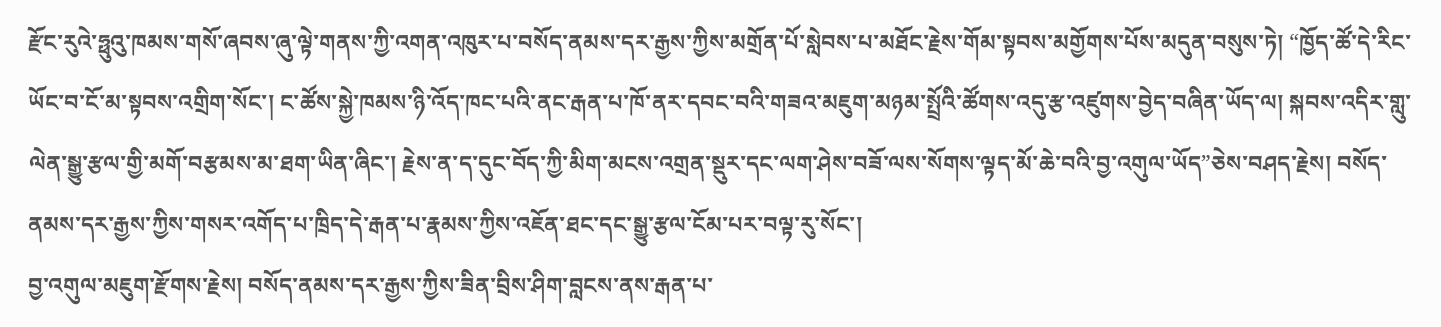རྫོང་རུའེ་ཧྥུའུ་ཁམས་གསོ་ཞབས་ཞུ་ལྟེ་གནས་ཀྱི་འགན་འཁུར་པ་བསོད་ནམས་དར་རྒྱས་ཀྱིས་མགྲོན་པོ་སླེབས་པ་མཐོང་རྗེས་གོམ་སྟབས་མགྱོགས་པོས་མདུན་བསུས་ཏེ། “ཁྱོད་ཚོ་དེ་རིང་ཡོང་བ་ངོ་མ་སྟབས་འགྲིག་སོང་། ང་ཚོས་སྐྱེ་ཁམས་ཉི་འོད་ཁང་པའི་ནང་རྒན་པ་ཁོ་ནར་དབང་བའི་གཟའ་མཇུག་མཉམ་སྤྲོའི་ཚོགས་འདུ་རྩ་འཛུགས་བྱེད་བཞིན་ཡོད་ལ། སྐབས་འདིར་གླུ་ལེན་སྒྱུ་རྩལ་གྱི་མགོ་བརྩམས་མ་ཐག་ཡིན་ཞིང་། རྗེས་ན་ད་དུང་བོད་ཀྱི་མིག་མངས་འགྲན་སྡུར་དང་ལག་ཤེས་བཟོ་ལས་སོགས་ལྟད་མོ་ཆེ་བའི་བྱ་འགུལ་ཡོད”ཅེས་བཤད་རྗེས། བསོད་ནམས་དར་རྒྱས་ཀྱིས་གསར་འགོད་པ་ཁྲིད་དེ་རྒན་པ་རྣམས་ཀྱིས་འཇོན་ཐང་དང་སྒྱུ་རྩལ་ངོམ་པར་བལྟ་རུ་སོང་།
བྱ་འགུལ་མཇུག་རྫོགས་རྗེས། བསོད་ནམས་དར་རྒྱས་ཀྱིས་ཟིན་བྲིས་ཤིག་བླངས་ནས་རྒན་པ་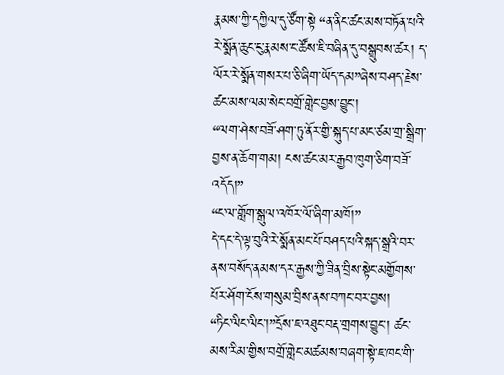རྣམས་ཀྱི་དཀྱིལ་དུ་ཙོག་སྟེ “ན་ནིང་ཚང་མས་བཏོན་པའི་རེ་སྨོན་ཆུང་ངུ་རྣམས་ང་ཚོས་ཇི་བཞིན་དུ་བསྒྲུབས་ཚར། ད་ལོར་རེ་སྨོན་གསར་པ་ཅི་ཞིག་ཡོད་དམ”ཞེས་བཤད་རྗེས་ཚང་མས་ལམ་སེང་བགྲོ་གླེང་བྱས་བྱུང་།
“ལག་ཤེས་བཟོ་ཤག་ཏུ་ནོར་གྱི་སྐུད་པ་མང་ཙམ་གྲ་སྒྲིག་བྱས་ན་ཆོག་གམ། ངས་ཚང་མར་རྒྱབ་ཁུག་ཅིག་བཟོ་འདོད།”
“ང་ལ་གློག་སྒུལ་འཁོར་ལོ་ཞིག་མཁོ།”
དེ་དང་དེ་ལྟ་བུའི་རེ་སྨོན་མང་པོ་བཤད་པའི་སྐད་སྒྲའི་བར་ནས་བསོད་ནམས་དར་རྒྱས་ཀྱི་ཟིན་བྲིས་སྟེང་མགྱོགས་པོར་ཤོག་ངོས་གསུམ་བྲིས་ནས་བཀང་བར་བྱས།
“ཏིང་ལིང་ལིང་།”དྲོས་ཇ་འཐུང་བརྡ་གྲགས་བྱུང་། ཚང་མས་རིམ་གྱིས་བགྲོ་གླེང་མཚམས་བཞག་སྟེ་ཇ་ཁང་གི་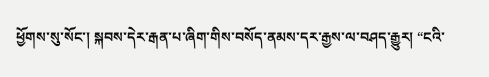ཕྱོགས་སུ་སོང་། སྐབས་དེར་རྒན་པ་ཞིག་གིས་བསོད་ནམས་དར་རྒྱས་ལ་བཤད་རྒྱུར། “ངའི་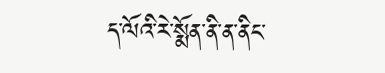ད་ལོའི་རེ་སྨོན་ནི་ན་ནིང་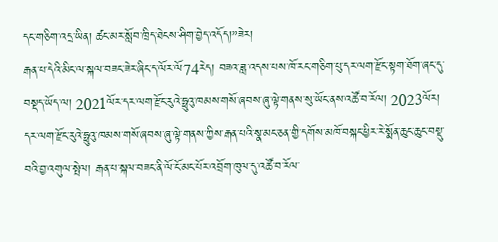དང་གཅིག་འདྲ་ཡིན། ཚང་མར་སློབ་ཁྲིད་ཐེངས་ཤིག་བྱེད་འདོད།”ཟེར།
རྒན་པ་དེའི་མིང་ལ་སྐལ་བཟང་ཟེར་ཞིང་ད་ལོར་ལོ74རེད། བཟའ་ཟླ་འདས་པས་ཁོ་རང་གཅིག་པུ་དར་ལག་རྫོང་སྟག་ཐོག་ཞང་དུ་བསྡད་ཡོད་ལ། 2021ལོར་དར་ལག་རྫོང་རུའེ་ཧྥུའུ་ཁམས་གསོ་ཞབས་ཞུ་ལྟེ་གནས་སུ་ཡོང་ནས་འཚོ་བ་རོལ། 2023ལོར། དར་ལག་རྫོང་རུའེ་ཧྥུའུ་ཁམས་གསོ་ཞབས་ཞུ་ལྟེ་གནས་ཀྱིས་རྒན་པའི་སྣ་མང་ཅན་གྱི་དགོས་མཁོ་བསྐང་ཕྱིར་རེ་སྨོན་ཆུང་ཆུང་བསྡུ་བའི་བྱ་འགུལ་སྤེལ། རྒན་པ་སྐལ་བཟང་ནི་ལོ་ངོ་མང་པོར་འབྲོག་ཁུལ་དུ་འཚོ་བ་རོལ་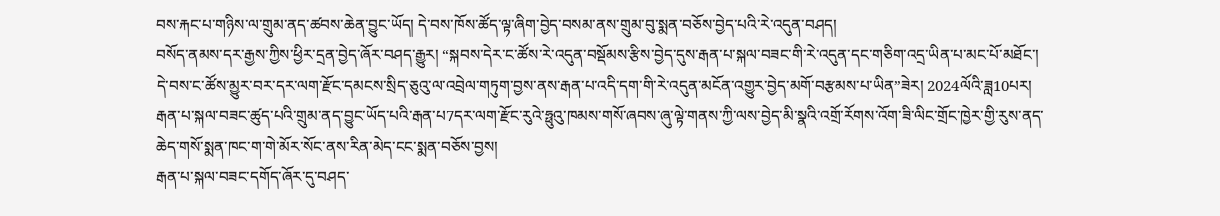བས་རྐང་པ་གཉིས་ལ་གྲུམ་ནད་ཚབས་ཆེན་བྱུང་ཡོད། དེ་བས་ཁོས་ཚོད་ལྟ་ཞིག་བྱེད་བསམ་ནས་གྲུམ་བུ་སྨན་བཅོས་བྱེད་པའི་རེ་འདུན་བཤད།
བསོད་ནམས་དར་རྒྱས་ཀྱིས་ཕྱིར་དྲན་བྱེད་ཞོར་བཤད་རྒྱུར། “སྐབས་དེར་ང་ཚོས་རེ་འདུན་བསྡོམས་རྩིས་བྱེད་དུས་རྒན་པ་སྐལ་བཟང་གི་རེ་འདུན་དང་གཅིག་འདྲ་ཡིན་པ་མང་པོ་མཐོང་། དེ་བས་ང་ཚོས་མྱུར་བར་དར་ལག་རྫོང་དམངས་སྲིད་ཅུའུ་ལ་འབྲེལ་གཏུག་བྱས་ནས་རྒན་པ་འདི་དག་གི་རེ་འདུན་མངོན་འགྱུར་བྱེད་མགོ་བརྩམས་པ་ཡིན”ཟེར། 2024ལོའི་ཟླ10པར། རྒན་པ་སྐལ་བཟང་ཚུད་པའི་གྲུམ་ནད་བྱུང་ཡོད་པའི་རྒན་པ7དར་ལག་རྫོང་རུའེ་ཧྥུའུ་ཁམས་གསོ་ཞབས་ཞུ་ལྟེ་གནས་ཀྱི་ལས་བྱེད་མི་སྣའི་འགྲོ་རོགས་འོག་ཟི་ལིང་གྲོང་ཁྱེར་གྱི་རུས་ནད་ཆེད་གསོ་སྨན་ཁང་ག་གེ་མོར་སོང་ནས་རིན་མེད་ངང་སྨན་བཅོས་བྱས།
རྒན་པ་སྐལ་བཟང་དགོད་ཞོར་དུ་བཤད་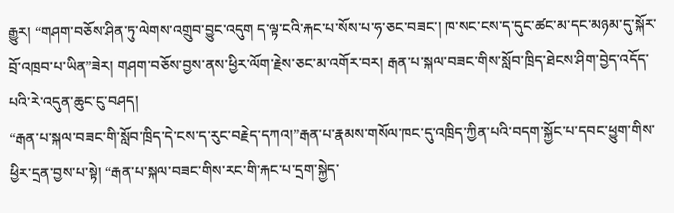རྒྱུར། “གཤག་བཅོས་ཤིན་ཏུ་ལེགས་འགྲུབ་བྱུང་འདུག ད་ལྟ་ངའི་རྐང་པ་སོས་པ་ཧ་ཅང་བཟང་། ཁ་སང་ངས་ད་དུང་ཚང་མ་དང་མཉམ་དུ་སྐོར་བྲོ་འཁྲབ་པ་ཡིན”ཟེར། གཤག་བཅོས་བྱས་ནས་ཕྱིར་ལོག་རྗེས་ཅང་མ་འགོར་བར། རྒན་པ་སྐལ་བཟང་གིས་སློབ་ཁྲིད་ཐེངས་ཤིག་བྱེད་འདོད་པའི་རེ་འདུན་ཆུང་ངུ་བཤད།
“རྒན་པ་སྐལ་བཟང་གི་སློབ་ཁྲིད་དེ་ངས་ད་རུང་བརྗེད་དཀའ།”རྒན་པ་རྣམས་གསོལ་ཁང་དུ་འཁྲིད་ཀྱིན་པའི་བདག་སྐྱོང་པ་དབང་ཕྱུག་གིས་ཕྱིར་དྲན་བྱས་པ་སྟེ། “རྒན་པ་སྐལ་བཟང་གིས་རང་གི་རྐང་པ་དྲག་སྐྱེད་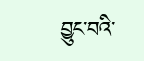བྱུང་བའི་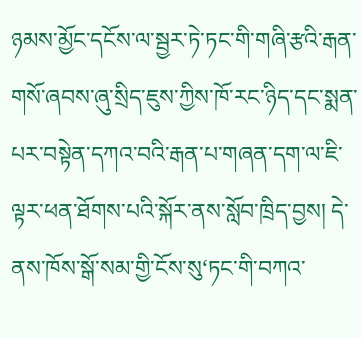ཉམས་མྱོང་དངོས་ལ་སྦྱར་ཏེ་ཏང་གི་གཞི་རྩའི་རྒན་གསོ་ཞབས་ཞུ་སྲིད་ཇུས་ཀྱིས་ཁོ་རང་ཉིད་དང་སྨན་པར་བསྟེན་དཀའ་བའི་རྒན་པ་གཞན་དག་ལ་ཇི་ལྟར་ཕན་ཐོགས་པའི་སྐོར་ནས་སློབ་ཁྲིད་བྱས། དེ་ནས་ཁོས་སྒོ་སམ་གྱི་ངོས་སུ‘ཏང་གི་བཀའ་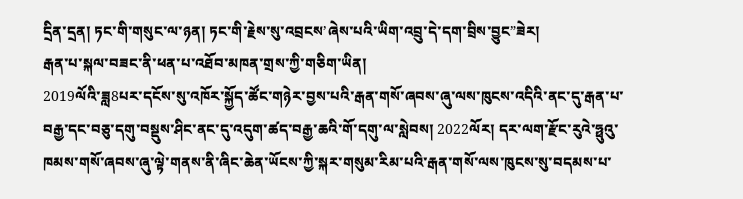དྲིན་དྲན། ཏང་གི་གསུང་ལ་ཉན། ཏང་གི་རྗེས་སུ་འབྲངས’ཞེས་པའི་ཡིག་འབྲུ་དེ་དག་བྲིས་བྱུང”ཟེར།
རྒན་པ་སྐལ་བཟང་ནི་ཕན་པ་འཐོབ་མཁན་གྲས་ཀྱི་གཅིག་ཡིན།
2019ལོའི་ཟླ8པར་དངོས་སུ་འཁོར་སྐྱོད་ཚོང་གཉེར་བྱས་པའི་རྒན་གསོ་ཞབས་ཞུ་ལས་ཁུངས་འདིའི་ནང་དུ་རྒན་པ་བརྒྱ་དང་བཅུ་དགུ་བསྡུས་ཤིང་ནང་དུ་འདུག་ཚད་བརྒྱ་ཆའི་གོ་དགུ་ལ་སླེབས། 2022ལོར། དར་ལག་རྫོང་རུའེ་ཧྥུའུ་ཁམས་གསོ་ཞབས་ཞུ་ལྟེ་གནས་ནི་ཞིང་ཆེན་ཡོངས་ཀྱི་སྐར་གསུམ་རིམ་པའི་རྒན་གསོ་ལས་ཁུངས་སུ་བདམས་པ་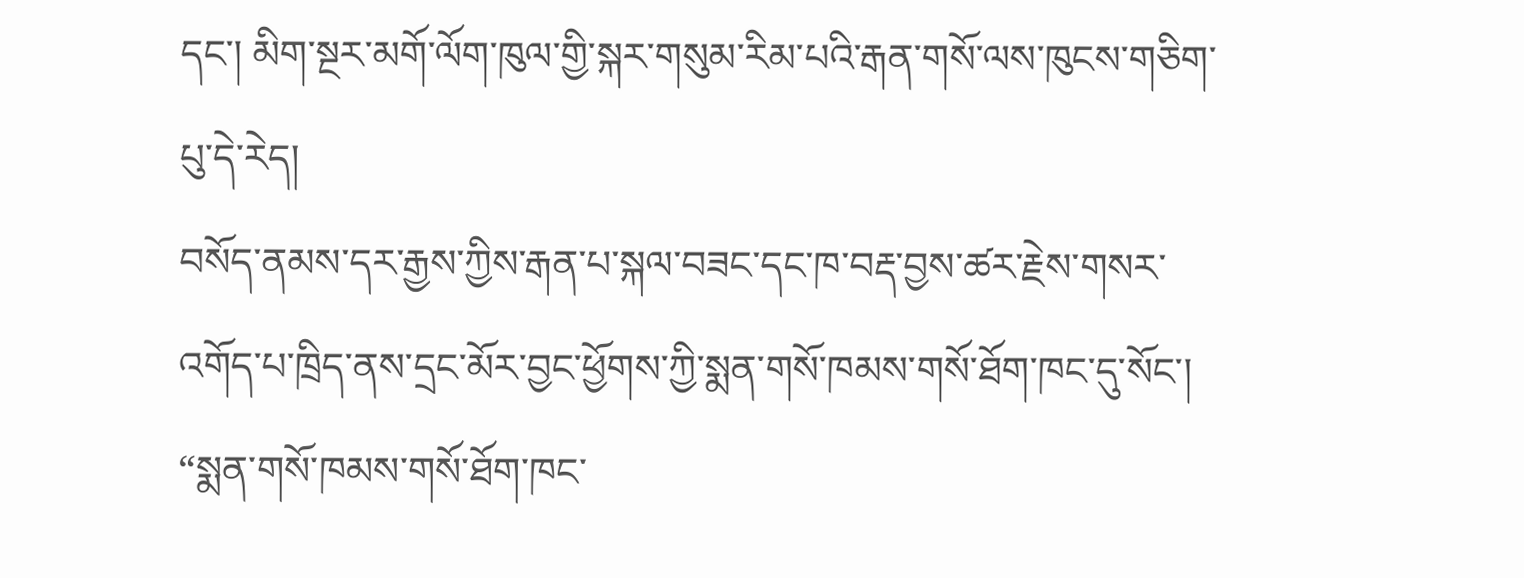དང་། མིག་སྔར་མགོ་ལོག་ཁུལ་གྱི་སྐར་གསུམ་རིམ་པའི་རྒན་གསོ་ལས་ཁུངས་གཅིག་པུ་དེ་རེད།
བསོད་ནམས་དར་རྒྱས་ཀྱིས་རྒན་པ་སྐལ་བཟང་དང་ཁ་བརྡ་བྱས་ཚར་རྗེས་གསར་འགོད་པ་ཁྲིད་ནས་དྲང་མོར་བྱང་ཕྱོགས་ཀྱི་སྨན་གསོ་ཁམས་གསོ་ཐོག་ཁང་དུ་སོང་། “སྨན་གསོ་ཁམས་གསོ་ཐོག་ཁང་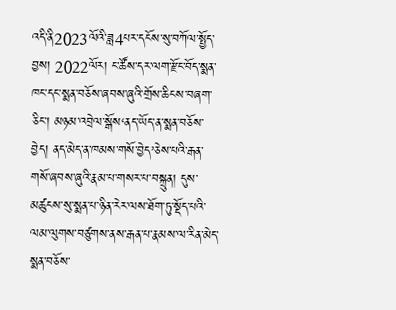འདི་ནི2023ལོའི་ཟླ4པར་དངོས་སུ་བཀོལ་སྤྱོད་བྱས། 2022ལོར། ང་ཚོས་དར་ལག་རྫོང་བོད་སྨན་ཁང་དང་སྨན་བཅོས་ཞབས་ཞུའི་གྲོས་ཆིངས་བཞག་ཅིང་། མཉམ་འབྲེལ་སྒོས‘ནད་ཡོད་ན་སྨན་བཅོས་བྱེད། ནད་མེད་ན་ཁམས་གསོ་བྱེད’ཅེས་པའི་རྒན་གསོ་ཞབས་ཞུའི་རྣམ་པ་གསར་པ་བསྐྲུན། དུས་མཚུངས་སུ་སྨན་པ་ཉིན་རེར་ལས་ཐོག་ཏུ་སྡོད་པའི་ལམ་ལུགས་བཙུགས་ནས་རྒན་པ་རྣམས་ལ་རིན་མེད་སྨན་བཅོས་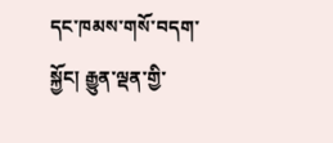དང་ཁམས་གསོ་བདག་སྐྱོང། རྒྱུན་ལྡན་གྱི་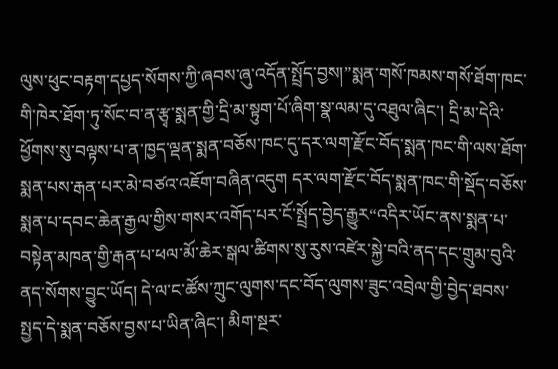ལུས་ཕུང་བརྟག་དཔྱད་སོགས་ཀྱི་ཞབས་ཞུ་འདོན་སྤྲོད་བྱས།”སྨན་གསོ་ཁམས་གསོ་ཐོག་ཁང་གི་ཁེར་ཐོག་ཏུ་སོང་བ་ན་རྩྭ་སྨན་གྱི་དྲི་མ་སྟུག་པོ་ཞིག་སྣ་ལམ་དུ་འཐུལ་ཞིང་། དྲི་མ་དེའི་ཕྱོགས་སུ་བལྟས་པ་ན་ཁྱད་ལྡན་སྨན་བཅོས་ཁང་དུ་དར་ལག་རྫོང་བོད་སྨན་ཁང་གི་ལས་ཐོག་སྨན་པས་རྒན་པར་མེ་བཙའ་འཇོག་བཞིན་འདུག དར་ལག་རྫོང་བོད་སྨན་ཁང་གི་སྡོད་བཅོས་སྨན་པ་དབང་ཆེན་རྒྱལ་གྱིས་གསར་འགོད་པར་ངོ་སྤྲོད་བྱེད་རྒྱུར“འདིར་ཡོང་ནས་སྨན་པ་བསྟེན་མཁན་གྱི་རྒན་པ་ཕལ་མོ་ཆེར་སྒལ་ཚིགས་སུ་རུས་འཛེར་སྐྱེ་བའི་ནད་དང་གྲུམ་བུའི་ནད་སོགས་བྱུང་ཡོད། དེ་ལ་ང་ཚོས་ཀྲུང་ལུགས་དང་བོད་ལུགས་ཟུང་འབྲེལ་གྱི་བྱེད་ཐབས་སྤྱད་དེ་སྨན་བཅོས་བྱས་པ་ཡིན་ཞིང་། མིག་སྔར་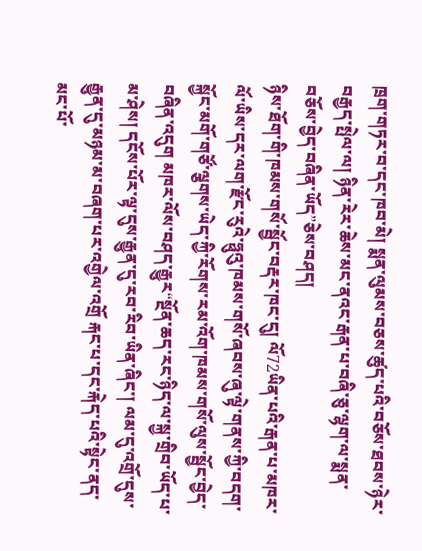ཁྲག་གཏར་བ་དང་ཁབ་མེ། སྨན་ལུམས་བཅས་ཚུད་པའི་བཅོས་ཐབས་ཉེར་བརྒྱད་སྤེལ་ལ། ཉིན་རེར་ཆེས་མང་ནའང་རྒན་པ་བཞི་ཅུ་ལྷག་ལ་སྨན་བཅོས་བྱེད་བཞིན་ཡོད”ཅེས་བཤད།
ཉིས་ཐོག་གི་ཁམས་གསོ་སྦྱོང་བརྡར་ཁང་དུ། ལོ72ཡིན་པའི་རྒན་པ་མཁར་ལོ་ཡིས་དར་ལག་རྫོང་རུའེ་ཧྥུའུ་ཁམས་གསོ་ཞབས་ཞུ་ལྟེ་གནས་ཀྱི་བདག་སྐྱོང་མགོ་གཙོ་ལྕགས་ཡེད་ཀྱི་རོགས་རམ་འོག་ཁམས་གསོ་ལུས་སྦྱོང་བྱེད་བཞིན་འདུག མཁར་ལོས་བཤད་རྒྱུར“སྔོན་ཆད་རང་ཉིད་ལ་སྐྱ་གྲིབ་ཡོད་པ་མ་ཤེས། དངོས་པོར་ལྟ་དུས་རྒྱུན་དུ་རབ་རིབ་ཡིན་ཞིང་། ལམ་དུ་འགྲོ་དུས་རྒྱུན་དུ་མཉམ་མ་བཞག་པར་འགྱེལ་འགྲོ རྐང་པ་དང་རྐེད་པའི་སྟེང་ནད་མང་པོ་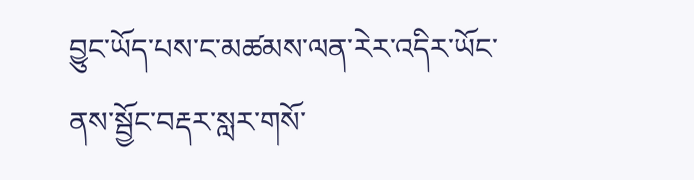བྱུང་ཡོད་པས་ང་མཚམས་ལན་རེར་འདིར་ཡོང་ནས་སྦྱོང་བརྡར་སླར་གསོ་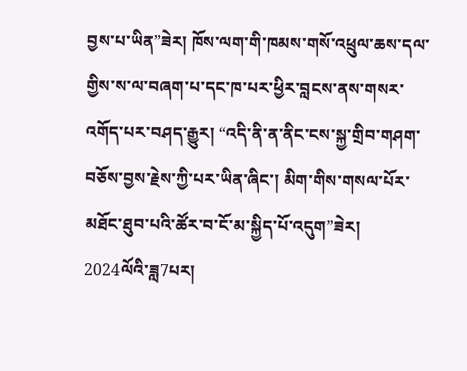བྱས་པ་ཡིན”ཟེར། ཁོས་ལག་གི་ཁམས་གསོ་འཕྲུལ་ཆས་དལ་གྱིས་ས་ལ་བཞག་པ་དང་ཁ་པར་ཕྱིར་བླངས་ནས་གསར་འགོད་པར་བཤད་རྒྱུར། “འདི་ནི་ན་ནིང་ངས་སྐྱ་གྲིབ་གཤག་བཅོས་བྱས་རྗེས་ཀྱི་པར་ཡིན་ཞིང་། མིག་གིས་གསལ་པོར་མཐོང་ཐུབ་པའི་ཚོར་བ་ངོ་མ་སྐྱིད་པོ་འདུག”ཟེར།
2024ལོའི་ཟླ7པར།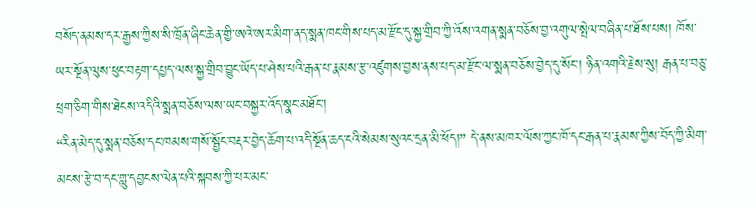བསོད་ནམས་དར་རྒྱས་ཀྱིས་སི་ཁྲོན་ཞིང་ཆེན་གྱི་ཨའེ་ཨར་མིག་ནད་སྨན་ཁང་གིས་པད་མ་རྫོང་དུ་སྐྱ་གྲིབ་ཀྱི་འོས་འགན་སྨན་བཅོས་བྱ་འགུལ་སྤེལ་བཞིན་པ་ཐོས་པས། ཁོས་ཡར་སྔོན་ལུས་ཕུང་བརྟག་དཔྱད་ལས་སྐྱ་གྲིབ་བྱུང་ཡོད་པ་ཤེས་པའི་རྒན་པ་རྣམས་རྩ་འཛུགས་བྱས་ནས་པད་མ་རྫོང་ལ་སྨན་བཅོས་བྱེད་དུ་སོང་། ཉིན་འགའི་རྗེས་སུ། རྒན་པ་བཅུ་ཕྲག་ཅིག་གིས་ཐེངས་འདིའི་སྨན་བཅོས་ལས་ཡང་བསྐྱར་འོད་སྣང་མཐོང་།
“རིན་མེད་དུ་སྨན་བཅོས་དང་ཁམས་གསོ་སྦྱོང་བརྡར་བྱེད་ཆོག་པ་འདི་སྔོན་ཆད་ངའི་སེམས་སུའང་དྲན་མི་ཕོད།” དེ་ནས་མཁར་ལོས་ཀྱང་ཁོ་དང་རྒན་པ་རྣམས་ཀྱིས་བོད་ཀྱི་མིག་མངས་རྩེ་བ་དང་གླུ་དབྱངས་ལེན་པའི་སྐབས་ཀྱི་པར་མང་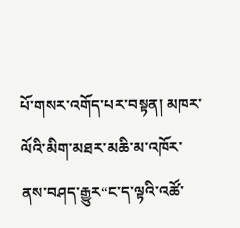པོ་གསར་འགོད་པར་བསྟན། མཁར་ལོའི་མིག་མཐར་མཆི་མ་འཁོར་ནས་བཤད་རྒྱུར“ང་ད་ལྟའི་འཚོ་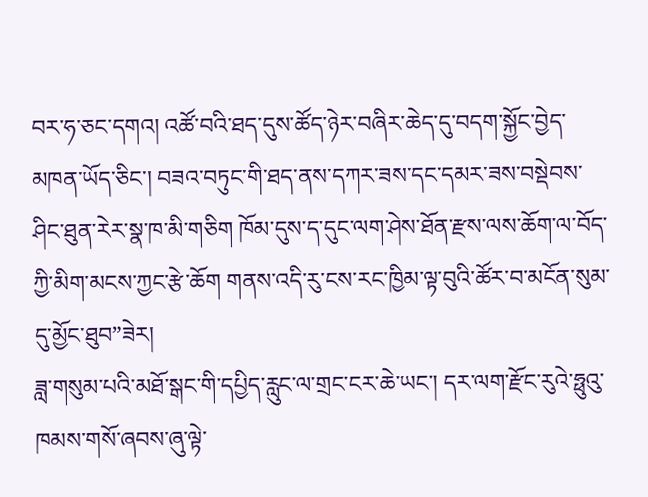བར་ཧ་ཅང་དགའ། འཚོ་བའི་ཐད་དུས་ཚོད་ཉེར་བཞིར་ཆེད་དུ་བདག་སྐྱོང་བྱེད་མཁན་ཡོད་ཅིང་། བཟའ་བཏུང་གི་ཐད་ནས་དཀར་ཟས་དང་དམར་ཟས་བསྡེབས་ཤིང་ཐུན་རེར་སྣ་ཁ་མི་གཅིག ཁོམ་དུས་ད་དུང་ལག་ཤེས་ཐོན་རྫས་ལས་ཆོག་ལ་བོད་ཀྱི་མིག་མངས་ཀྱང་རྩེ་ཆོག གནས་འདི་རུ་ངས་རང་ཁྱིམ་ལྟ་བུའི་ཚོར་བ་མངོན་སུམ་དུ་མྱོང་ཐུབ”ཟེར།
ཟླ་གསུམ་པའི་མཐོ་སྒང་གི་དཔྱིད་རླུང་ལ་གྲང་ངར་ཆེ་ཡང་། དར་ལག་རྫོང་རུའེ་ཧྥུའུ་ཁམས་གསོ་ཞབས་ཞུ་ལྟེ་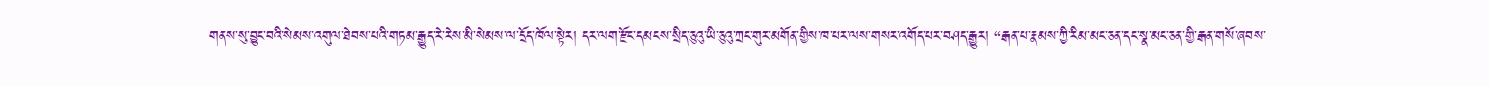གནས་སུ་བྱུང་བའི་སེམས་འགུལ་ཐེབས་པའི་གཏམ་རྒྱུད་རེ་རེས་མི་སེམས་ལ་དྲོད་ཁོལ་སྟེར། དར་ལག་རྫོང་དམངས་སྲིད་ཅུའུ་ཡི་ཅུའུ་ཀྲང་གུར་མགོན་གྱིས་ཁ་པར་ལས་གསར་འགོད་པར་བཤད་རྒྱུར། “རྒན་པ་རྣམས་ཀྱི་རིམ་མང་ཅན་དང་སྣ་མང་ཅན་གྱི་རྒན་གསོ་ཞབས་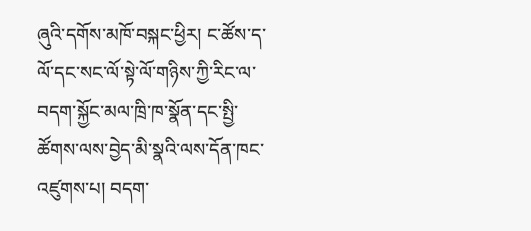ཞུའི་དགོས་མཁོ་བསྐང་ཕྱིར། ང་ཚོས་ད་ལོ་དང་སང་ལོ་སྟེ་ལོ་གཉིས་ཀྱི་རིང་ལ་བདག་སྐྱོང་མལ་ཁྲི་ཁ་སྣོན་དང་སྤྱི་ཚོགས་ལས་བྱེད་མི་སྣའི་ལས་དོན་ཁང་འཛུགས་པ། བདག་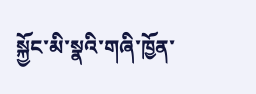སྐྱོང་མི་སྣའི་གཞི་ཁྱོན་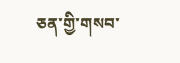ཅན་གྱི་གསབ་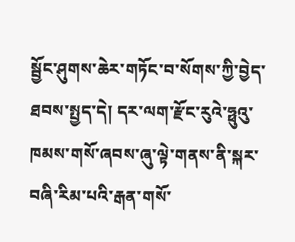སྦྱོང་ཤུགས་ཆེར་གཏོང་བ་སོགས་ཀྱི་བྱེད་ཐབས་སྤྱད་དེ། དར་ལག་རྫོང་རུའེ་ཧྥུའུ་ཁམས་གསོ་ཞབས་ཞུ་ལྟེ་གནས་ནི་སྐར་བཞི་རིམ་པའི་རྒན་གསོ་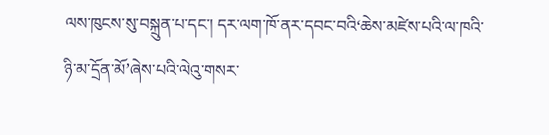ལས་ཁུངས་སུ་བསྐྲུན་པ་དང་། དར་ལག་ཁོ་ནར་དབང་བའི‘ཆེས་མཛེས་པའི་ལ་ཁའི་ཉི་མ་དྲོན་མོ’ཞེས་པའི་ལེའུ་གསར་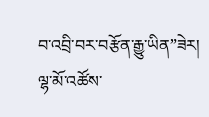བ་འབྲི་བར་བརྩོན་རྒྱུ་ཡིན”ཟེར།
ལྷ་མོ་འཚོས་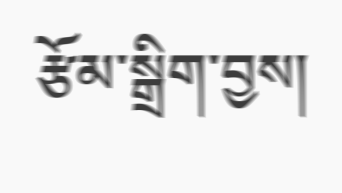རྩོམ་སྒྲིག་བྱས།